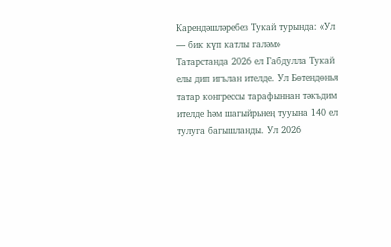Карендәшләребез Тукай турында: «Ул — бик күп катлы галәм»
Татарстанда 2026 ел Габдулла Тукай елы дип игълан ителде. Ул Бөтендөнья татар конгрессы тарафыннан тәкъдим ителде һәм шагыйрьнең тууына 140 ел тулуга багышланды. Ул 2026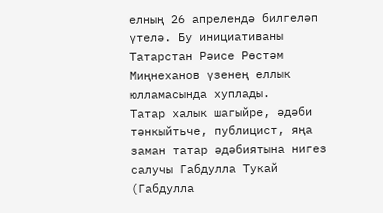елның 26 апрелендә билгеләп үтелә. Бу инициативаны Татарстан Рәисе Рөстәм Миңнеханов үзенең еллык юлламасында хуплады.
Татар халык шагыйре, әдәби тәнкыйтьче, публицист, яңа заман татар әдәбиятына нигез салучы Габдулла Тукай (Габдулла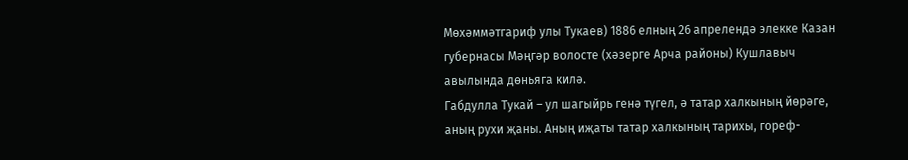Мөхәммәтгариф улы Тукаев) 1886 елның 26 апрелендә элекке Казан губернасы Мәңгәр волосте (хәзерге Арча районы) Кушлавыч авылында дөньяга килә.
Габдулла Тукай – ул шагыйрь генә түгел, ә татар халкының йөрәге, аның рухи җаны. Аның иҗаты татар халкының тарихы, гореф-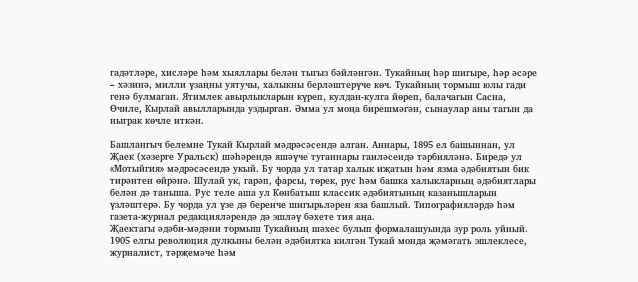гадәтләре, хисләре һәм хыяллары белән тыгыз бәйләнгән. Тукайның һәр шигыре, һәр әсәре – хәзинә, милли үзаңны уятучы, халыкны берләштерүче көч. Тукайның тормыш юлы гади генә булмаган. Ятимлек авырлыкларын күреп, кулдан-кулга йөреп, балачагын Сасна, Өчиле, Кырлай авылларында уздырган. Әмма ул моңа бирешмәгән, сынаулар аны тагын да ныграк көчле иткән.

Башлангыч белемне Тукай Кырлай мәдрәсәсендә алган. Аннары, 1895 ел башыннан, ул Җаек (хәзерге Уральск) шәһәрендә яшәүче туганнары гаиләсендә тәрбияләнә. Биредә ул «Мотыйгия» мәдрәсәсендә укый. Бу чорда ул татар халык иҗатын һәм язма әдәбиятын бик тирәнтен өйрәнә. Шулай ук, гарәп, фарсы, төрек, рус һәм башка халыкларның әдәбиятлары белән дә таныша. Рус теле аша ул Көнбатыш классик әдәбиятының казанышларын үзләштерә. Бу чорда ул үзе дә беренче шигырьләрен яза башлый. Типографияләрдә һәм газета-журнал редакцияләрендә дә эшләү бәхете тия аңа.
Җаектагы әдәби-мәдәни тормыш Тукайның шәхес булып формалашуында зур роль уйный. 1905 елгы революция дулкыны белән әдәбиятка килгән Тукай монда җәмәгать эшлеклесе, журналист, тәрҗемәче һәм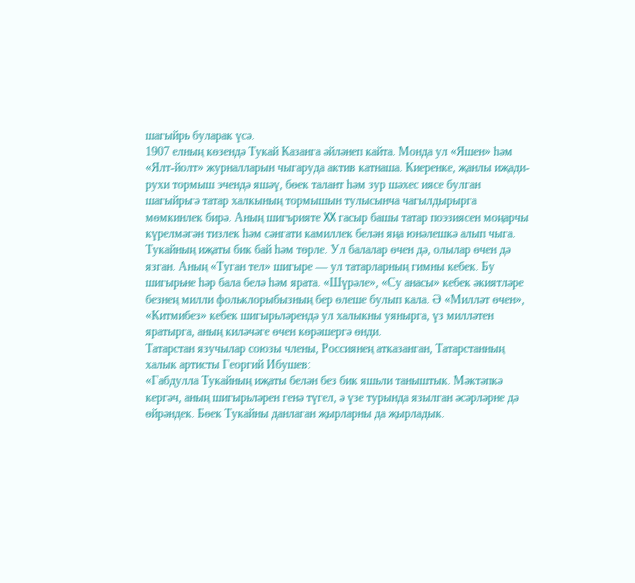шагыйрь буларак үсә.
1907 елның көзендә Тукай Казанга әйләнеп кайта. Монда ул «Яшен» һәм «Ялт-йолт» журналларын чыгаруда актив катнаша. Киеренке, җанлы иҗади-рухи тормыш эчендә яшәү, бөек талант һәм зур шәхес иясе булган шагыйрьгә татар халкының тормышын тулысынча чагылдырырга мөмкинлек бирә. Аның шигърияте XX гасыр башы татар поэзиясен моңарчы күрелмәгән тизлек һәм сәнгати камиллек белән яңа юнәлешкә алып чыга.
Тукайның иҗаты бик бай һәм төрле. Ул балалар өчен дә, олылар өчен дә язган. Аның «Туган тел» шигыре — ул татарларның гимны кебек. Бу шигырьне һәр бала белә һәм ярата. «Шүрәле», «Су анасы» кебек әкиятләре безнең милли фольклорыбызның бер өлеше булып кала. Ә «Милләт өчен», «Китмибез» кебек шигырьләрендә ул халыкны уянырга, үз милләтен яратырга, аның киләчәге өчен көрәшергә өнди.
Татарстан язучылар союзы члены, Россиянең атказанган, Татарстанның халык артисты Георгий Ибушев:
«Габдулла Тукайның иҗаты белән без бик яшьли таныштык. Мәктәпкә кергәч, аның шигырьләрен генә түгел, ә үзе турында язылган әсәрләрне дә өйрәндек. Бөек Тукайны данлаган җырларны да җырладык.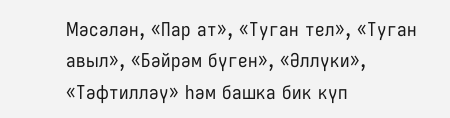Мәсәлән, «Пар ат», «Туган тел», «Туган авыл», «Бәйрәм бүген», «Әллүки», «Тәфтилләү» һәм башка бик күп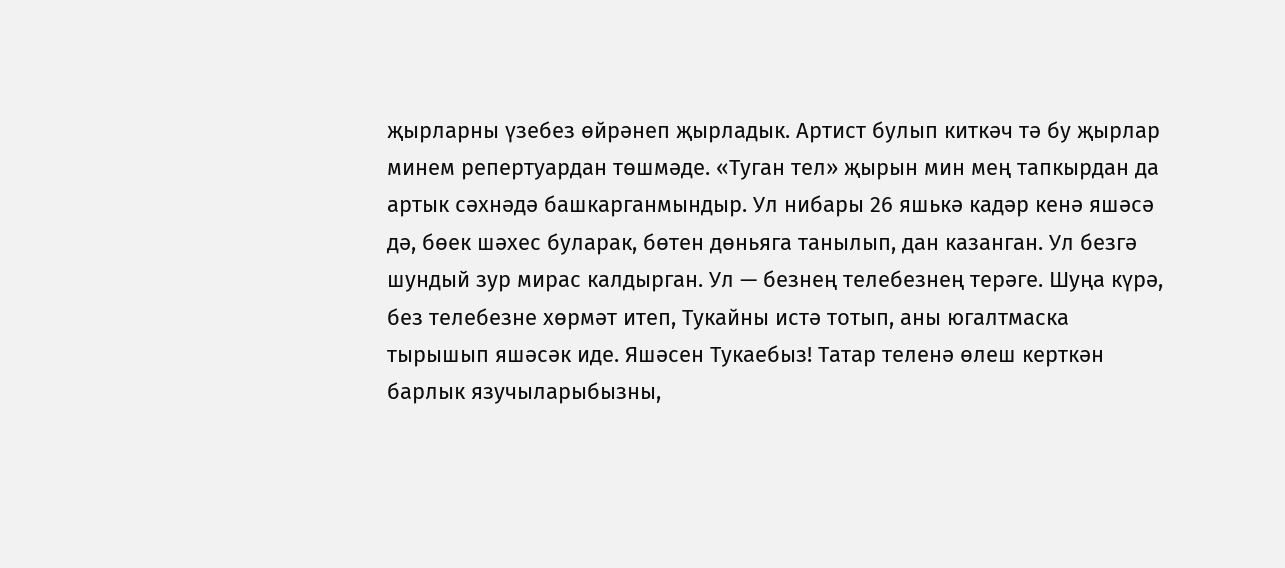җырларны үзебез өйрәнеп җырладык. Артист булып киткәч тә бу җырлар минем репертуардан төшмәде. «Туган тел» җырын мин мең тапкырдан да артык сәхнәдә башкарганмындыр. Ул нибары 26 яшькә кадәр кенә яшәсә дә, бөек шәхес буларак, бөтен дөньяга танылып, дан казанган. Ул безгә шундый зур мирас калдырган. Ул — безнең телебезнең терәге. Шуңа күрә, без телебезне хөрмәт итеп, Тукайны истә тотып, аны югалтмаска тырышып яшәсәк иде. Яшәсен Тукаебыз! Татар теленә өлеш керткән барлык язучыларыбызны,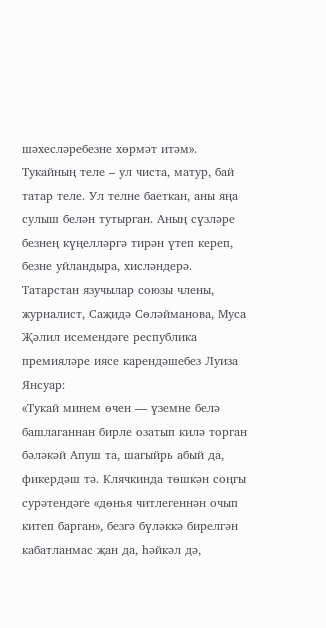шәхесләребезне хөрмәт итәм».
Тукайның теле – ул чиста, матур, бай татар теле. Ул телне баеткан, аны яңа сулыш белән тутырган. Аның сүзләре безнең күңелләргә тирән үтеп кереп, безне уйландыра, хисләндерә.
Татарстан язучылар союзы члены, журналист, Саҗидә Сөләйманова, Муса Җәлил исемендәге республика премияләре иясе карендәшебез Луиза Янсуар:
«Тукай минем өчен — үземне белә башлаганнан бирле озатып килә торган бәләкәй Апуш та, шагыйрь абый да, фикердәш тә. Клячкинда төшкән соңгы сурәтендәге «дөнья читлегеннән очып китеп барган», безгә бүләккә бирелгән кабатланмас җан да, һәйкәл дә,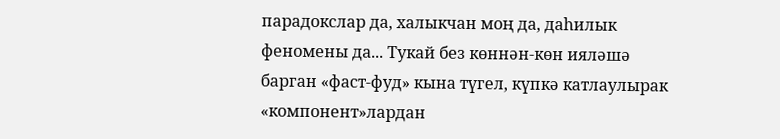парадокслар да, халыкчан моң да, даһилык феномены да... Тукай без көннән-көн ияләшә барган «фаст-фуд» кына түгел, күпкә катлаулырак «компонент»лардан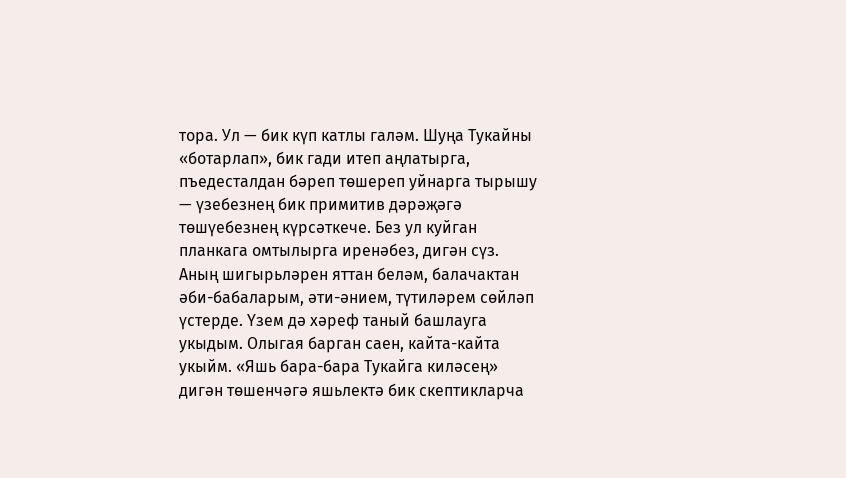тора. Ул — бик күп катлы галәм. Шуңа Тукайны «ботарлап», бик гади итеп аңлатырга, пъедесталдан бәреп төшереп уйнарга тырышу — үзебезнең бик примитив дәрәҗәгә төшүебезнең күрсәткече. Без ул куйган планкага омтылырга иренәбез, дигән сүз.
Аның шигырьләрен яттан беләм, балачактан әби-бабаларым, әти-әнием, түтиләрем сөйләп үстерде. Үзем дә хәреф таный башлауга укыдым. Олыгая барган саен, кайта-кайта укыйм. «Яшь бара-бара Тукайга киләсең» дигән төшенчәгә яшьлектә бик скептикларча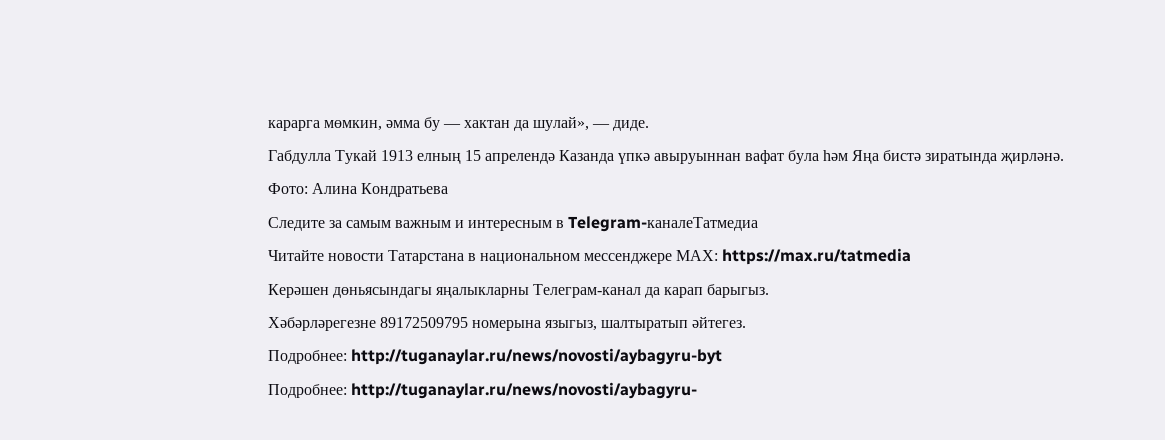карарга мөмкин, әмма бу — хактан да шулай», — диде.
Габдулла Тукай 1913 елның 15 апрелендә Казанда үпкә авыруыннан вафат була һәм Яңа бистә зиратында җирләнә.
Фото: Алина Кондратьева
Следите за самым важным и интересным в Telegram-каналеТатмедиа
Читайте новости Татарстана в национальном мессенджере MАХ: https://max.ru/tatmedia
Керәшен дөньясындагы яңалыкларны Телеграм-канал да карап барыгыз.
Хәбәрләрегезне 89172509795 номерына языгыз, шалтыратып әйтегез.
Подробнее: http://tuganaylar.ru/news/novosti/aybagyru-byt
Подробнее: http://tuganaylar.ru/news/novosti/aybagyru-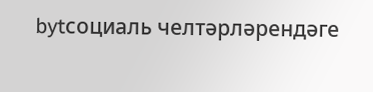bytсоциаль челтәрләрендәге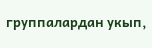группалардан укып,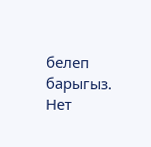белеп барыгыз.
Нет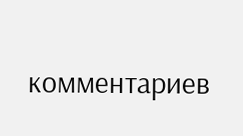комментариев